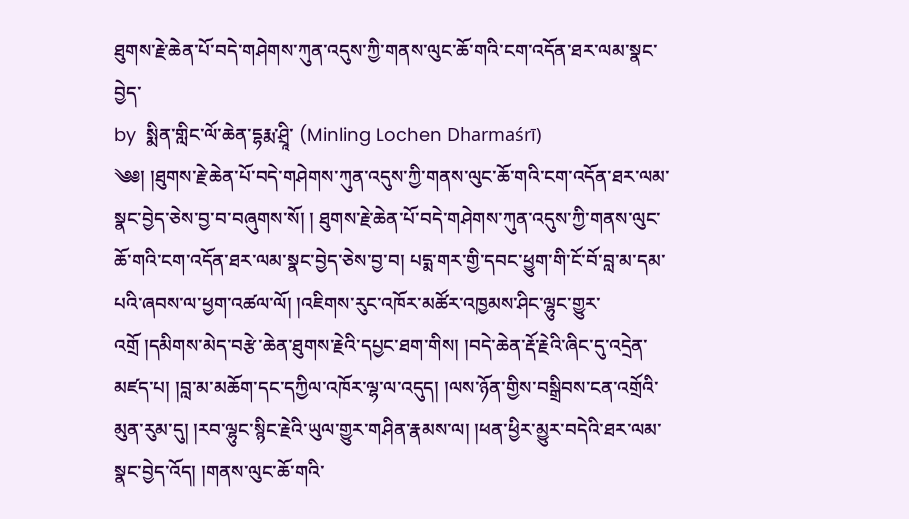ཐུགས་རྗེ་ཆེན་པོ་བདེ་གཤེགས་ཀུན་འདུས་ཀྱི་གནས་ལུང་ཆོ་གའི་ངག་འདོན་ཐར་ལམ་སྣང་བྱེད་
by  སྨིན་གླིང་ལོ་ཆེན་དྷརྨ་ཤྲཱི་ (Minling Lochen Dharmaśrī)
༄༅། །ཐུགས་རྗེ་ཆེན་པོ་བདེ་གཤེགས་ཀུན་འདུས་ཀྱི་གནས་ལུང་ཆོ་གའི་ངག་འདོན་ཐར་ལམ་སྣང་བྱེད་ཅེས་བྱ་བ་བཞུགས་སོ། ། ཐུགས་རྗེ་ཆེན་པོ་བདེ་གཤེགས་ཀུན་འདུས་ཀྱི་གནས་ལུང་ཆོ་གའི་ངག་འདོན་ཐར་ལམ་སྣང་བྱེད་ཅེས་བྱ་བ། པདྨ་གར་གྱི་དབང་ཕྱུག་གི་ངོ་བོ་བླ་མ་དམ་པའི་ཞབས་ལ་ཕྱག་འཚལ་ལོ། །འཇིགས་རུང་འཁོར་མཚོར་འཁྱམས་ཤིང་ལྷུང་གྱུར་འགྲོ །དམིགས་མེད་བརྩེ་ཆེན་ཐུགས་རྗེའི་དཔྱང་ཐག་གིས། །བདེ་ཆེན་རྡོ་རྗེའི་ཞིང་དུ་འདྲེན་མཛད་པ། །བླ་མ་མཆོག་དང་དཀྱིལ་འཁོར་ལྷ་ལ་འདུད། །ལས་ཉོན་གྱིས་བསྒྲིབས་ངན་འགྲོའི་མུན་རུམ་དུ། །རབ་ལྷུང་སྙིང་རྗེའི་ཡུལ་གྱུར་གཤིན་རྣམས་ལ། །ཕན་ཕྱིར་མྱུར་བདེའི་ཐར་ལམ་སྣང་བྱེད་འོད། །གནས་ལུང་ཆོ་གའི་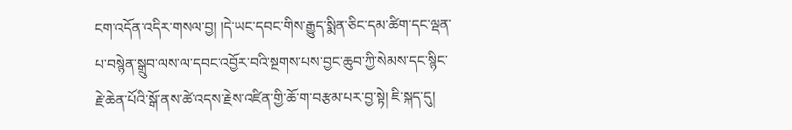ངག་འདོན་འདིར་གསལ་བྱ། །དེ་ཡང་དབང་གིས་རྒྱུད་སྨིན་ཅིང་དམ་ཚིག་དང་ལྡན་པ་བསྙེན་སྒྲུབ་ལས་ལ་དབང་འབྱོར་བའི་སྔགས་པས་བྱང་ཆུབ་ཀྱི་སེམས་དང་སྙིང་རྗེ་ཆེན་པོའི་སྒོ་ནས་ཚེ་འདས་རྗེས་འཛིན་གྱི་ཆོ་ག་བརྩམ་པར་བྱ་སྟེ། ཇི་སྐད་དུ།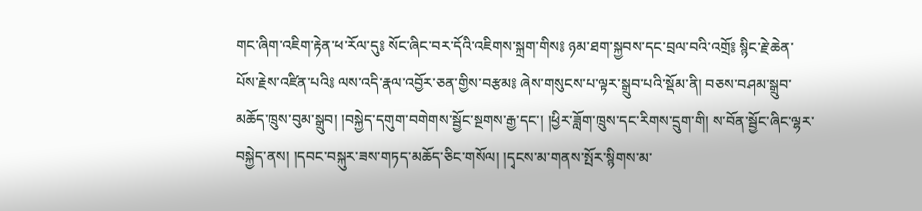གང་ཞིག་འཇིག་རྟེན་ཕ་རོལ་དུ༔ སོང་ཞིང་བར་དོའི་འཇིགས་སྐྲག་གིས༔ ཉམ་ཐག་སྐྱབས་དང་བྲལ་བའི་འགྲོ༔ སྙིང་རྗེ་ཆེན་པོས་རྗེས་འཛིན་པའི༔ ལས་འདི་རྣལ་འབྱོར་ཅན་གྱིས་བརྩམ༔ ཞེས་གསུངས་པ་ལྟར་སྒྲུབ་པའི་སྡོམ་ནི། བཅས་བཤམ་སྒྲུབ་མཆོད་ཁྲུས་བུམ་སྒྲུབ། །བསྐྱེད་དགུག་བགེགས་སྦྱོང་སྔགས་རྒྱ་དང་། །ཕྱིར་ཟློག་ཁྲུས་དང་རིགས་དྲུག་གི། ས་བོན་སྦྱོང་ཞིང་ལྷར་བསྐྱེད་ནས། །དབང་བསྐུར་ཟས་གཏད་མཆོད་ཅིང་གསོལ། །དྭངས་མ་གནས་སྤོར་སྙིགས་མ་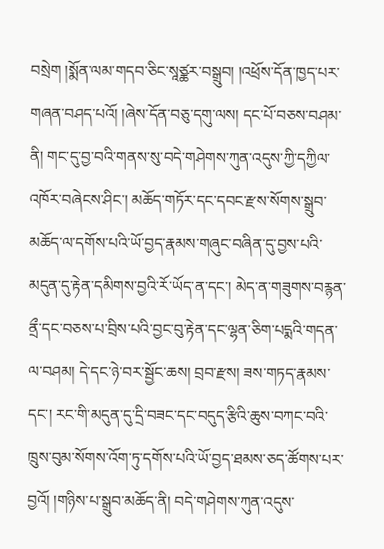བསྲེག །སྨོན་ལམ་གདབ་ཅིང་སཱཙྪར་བསྒྲུབ། །འཕྲོས་དོན་ཁྱད་པར་གཞན་བཤད་པའོ། །ཞེས་དོན་བཅུ་དགུ་ལས། དང་པོ་བཅས་བཤམ་ནི། གང་དུ་བྱ་བའི་གནས་སུ་བདེ་གཤེགས་ཀུན་འདུས་ཀྱི་དཀྱིལ་འཁོར་བཞེངས་ཤིང་། མཆོད་གཏོར་དང་དབང་རྫས་སོགས་སྒྲུབ་མཆོད་ལ་དགོས་པའི་ཡོ་བྱད་རྣམས་གཞུང་བཞིན་དུ་བྱས་པའི་མདུན་དུ་རྟེན་དམིགས་བྱའི་རོ་ཡོད་ན་དང་། མེད་ན་གཟུགས་བརྙན་ནྲྀ་དང་བཅས་པ་བྲིས་པའི་བྱང་བུ་རྟེན་དང་ལྷན་ཅིག་པདྨའི་གདན་ལ་བཤམ། དེ་དང་ཉེ་བར་སྦྱོང་ཆས། བྲབ་རྫས། ཟས་གཏད་རྣམས་དང་། རང་གི་མདུན་དུ་དྲི་བཟང་དང་བདུད་རྩིའི་ཆུས་བཀང་བའི་ཁྲུས་བུམ་སོགས་འོག་ཏུ་དགོས་པའི་ཡོ་བྱད་ཐམས་ཅད་ཚོགས་པར་བྱའོ། །གཉིས་པ་སྒྲུབ་མཆོད་ནི། བདེ་གཤེགས་ཀུན་འདུས་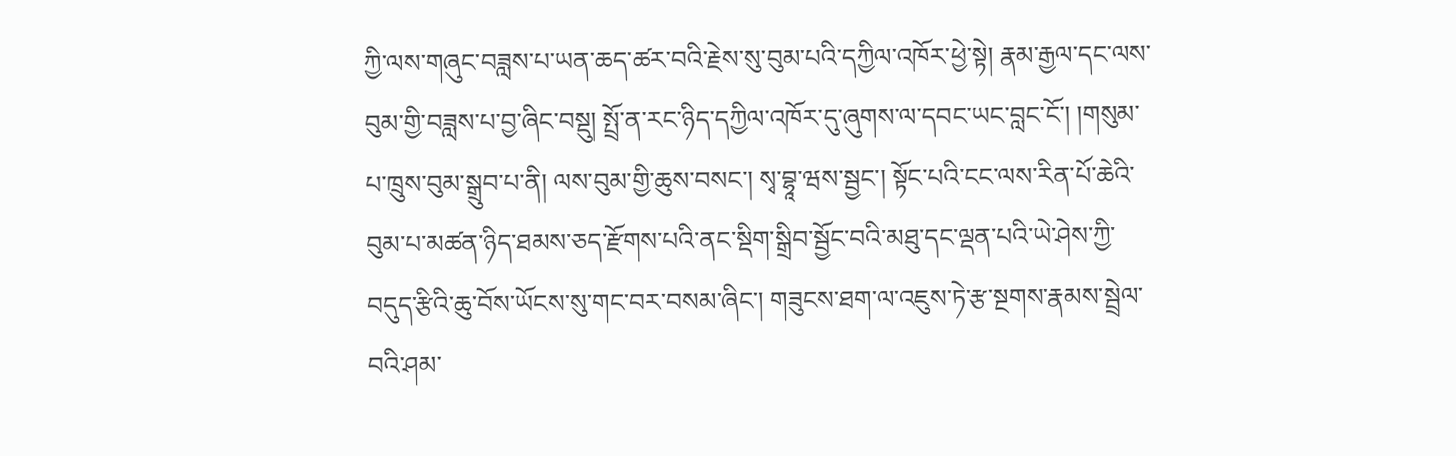ཀྱི་ལས་གཞུང་བཟླས་པ་ཡན་ཆད་ཚར་བའི་རྗེས་སུ་བུམ་པའི་དཀྱིལ་འཁོར་ཕྱེ་སྟེ། རྣམ་རྒྱལ་དང་ལས་བུམ་གྱི་བཟླས་པ་བྱ་ཞིང་བསྡུ། སྤྲོ་ན་རང་ཉིད་དཀྱིལ་འཁོར་དུ་ཞུགས་ལ་དབང་ཡང་བླང་ངོ་། །གསུམ་པ་ཁྲུས་བུམ་སྒྲུབ་པ་ནི། ལས་བུམ་གྱི་ཆུས་བསང་། སྭ་བྷཱ་ཝས་སྦྱང་། སྟོང་པའི་ངང་ལས་རིན་པོ་ཆེའི་བུམ་པ་མཚན་ཉིད་ཐམས་ཅད་རྫོགས་པའི་ནང་སྡིག་སྒྲིབ་སྦྱོང་བའི་མཐུ་དང་ལྡན་པའི་ཡེ་ཤེས་ཀྱི་བདུད་རྩིའི་ཆུ་བོས་ཡོངས་སུ་གང་བར་བསམ་ཞིང་། གཟུངས་ཐག་ལ་འཇུས་ཏེ་རྩ་སྔགས་རྣམས་སྦྲེལ་བའི་ཤམ་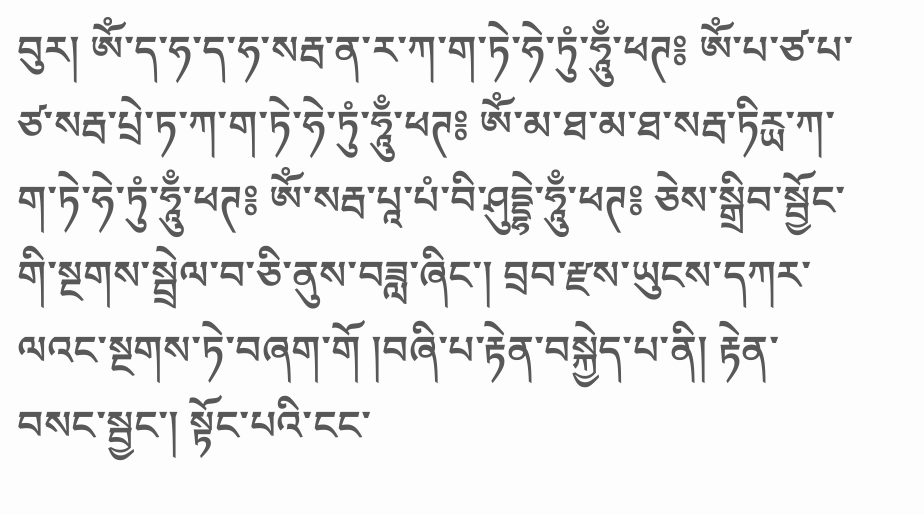བུར། ཨོཾ་ད་ཧ་ད་ཧ་སརྦ་ན་ར་ཀ་ག་ཏེ་ཧེ་ཏུཾ་ཧཱུྃ་ཕཊ༔ ཨོཾ་པ་ཙ་པ་ཙ་སརྦ་པྲེ་ཏ་ཀ་ག་ཏེ་ཧེ་ཏུཾ་ཧཱུྃ་ཕཊ༔ ཨོཾ་མ་ཐ་མ་ཐ་སརྦ་ཏིརྻ་ཀ་ག་ཏེ་ཧེ་ཏུཾ་ཧཱུྃ་ཕཊ༔ ཨོཾ་སརྦ་པཱ་པཾ་བི་ཤུདྡྷེ་ཧཱུྃ་ཕཊ༔ ཅེས་སྒྲིབ་སྦྱོང་གི་སྔགས་སྦྲེལ་བ་ཅི་ནུས་བཟླ་ཞིང་། བྲབ་རྫས་ཡུངས་དཀར་ལའང་སྔགས་ཏེ་བཞག་གོ །བཞི་པ་རྟེན་བསྐྱེད་པ་ནི། རྟེན་བསང་སྦྱང་། སྟོང་པའི་ངང་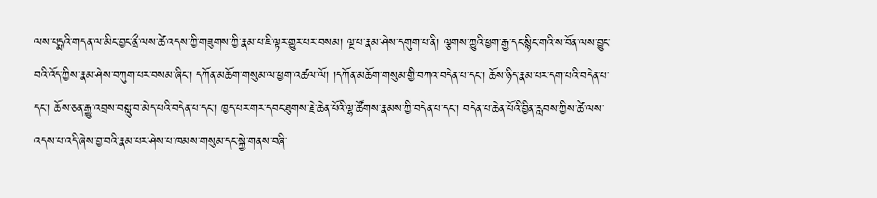ལས་པདྨའི་གདན་ལ་མིང་བྱང་ནྲྀ་ལས་ཚེ་འདས་ཀྱི་གཟུགས་ཀྱི་རྣམ་པ་ཇི་ལྟར་གྱུར་པར་བསམ། ལྔ་པ་རྣམ་ཤེས་དགུག་པ་ནི། ལྕགས་ཀྱུའི་ཕྱག་རྒྱ་དང་སྙིང་གའི་ས་བོན་ལས་བྱུང་བའི་འོད་ཀྱིས་རྣམ་ཤེས་བཀུག་པར་བསམ་ཞིང་། དཀོན་མཆོག་གསུམ་ལ་ཕྱག་འཚལ་ལོ། །དཀོན་མཆོག་གསུམ་གྱི་བཀའ་བདེན་པ་དང་། ཆོས་ཉིད་རྣམ་པར་དག་པའི་བདེན་པ་དང་། ཆོས་ཅན་རྒྱུ་འབྲས་བསླུ་བ་མེད་པའི་བདེན་པ་དང་། ཁྱད་པར་གར་དབང་ཐུགས་རྗེ་ཆེན་པོའི་ལྷ་ཚོགས་རྣམས་ཀྱི་བདེན་པ་དང་། བདེན་པ་ཆེན་པོའི་བྱིན་རླབས་ཀྱིས་ཚེ་ལས་འདས་པ་འདི་ཞེས་བྱ་བའི་རྣམ་པར་ཤེས་པ་ཁམས་གསུམ་དང་སྐྱེ་གནས་བཞི་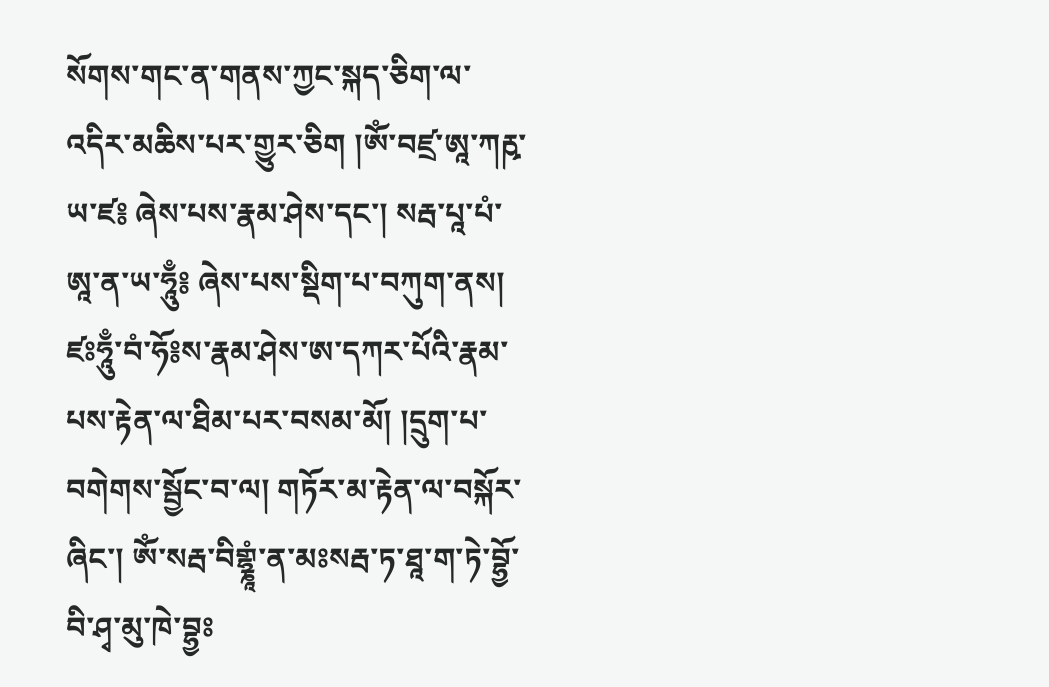སོགས་གང་ན་གནས་ཀྱང་སྐད་ཅིག་ལ་འདིར་མཆིས་པར་གྱུར་ཅིག །ཨོཾ་བཛྲ་ཨཱ་ཀརྵ་ཡ་ཛ༔ ཞེས་པས་རྣམ་ཤེས་དང་། སརྦ་པཱ་པཾ་ཨཱ་ན་ཡ་ཧཱུྃ༔ ཞེས་པས་སྡིག་པ་བཀུག་ནས། ཛཿཧཱུྃ་བཾ་ཧོ༔ས་རྣམ་ཤེས་ཨ་དཀར་པོའི་རྣམ་པས་རྟེན་ལ་ཐིམ་པར་བསམ་མོ། །དྲུག་པ་བགེགས་སྦྱོང་བ་ལ། གཏོར་མ་རྟེན་ལ་བསྐོར་ཞིང་། ཨོཾ་སརྦ་བིགྷྣཱཾ་ན་མཿསརྦ་ཏ་ཐཱ་ག་ཏེ་བྷྱོ་བི་ཤྭ་མུ་ཁེ་བྷྱཿ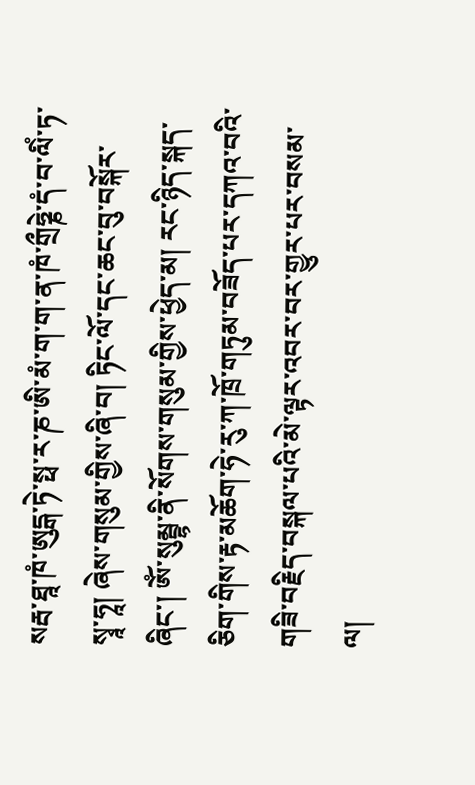སརྦ་ཐཱ་ཁཾ་ཨུདྒ་ཏེ་སྥ་ར་ཎ་ཨི་མཾ་ག་ག་ན་ཁཾ་གྲྀཧྞེ་དཾ་བ་ལིཾ་ཏ་སྭཱ་ཧཱ། ཞེས་གསུམ་གྱིས་ཞི་བ། ཏིང་ལོ་དང་ཆང་བུ་བསྐོར་ཞིང་། ཨོཾ་སུམྦྷ་ནི་སོགས་གསུམ་གྱིས་ཕྱེད་མ། རང་ཉིད་སྐད་ཅིག་གིས་རྟ་མཆོག་ཧེ་རུ་ཀ་ཁྲོ་གཏུམ་བཟོད་པར་དཀའ་བའི་གཟི་བརྗིད་བསྐལ་པའི་མེ་ལྟར་འབར་བར་གྱུར་པར་བསམ་ལ།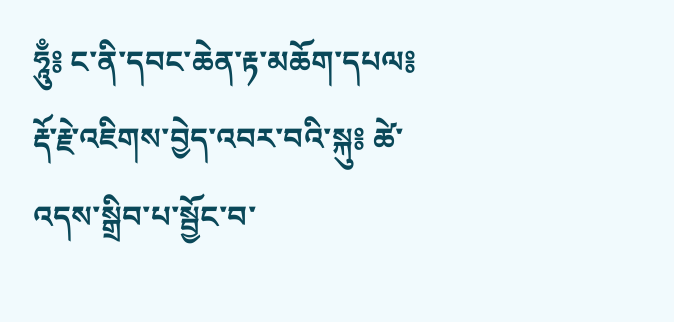ཧཱུྃ༔ ང་ནི་དབང་ཆེན་རྟ་མཆོག་དཔལ༔ རྡོ་རྗེ་འཇིགས་བྱེད་འབར་བའི་སྐུ༔ ཚེ་འདས་སྒྲིབ་པ་སྦྱོང་བ་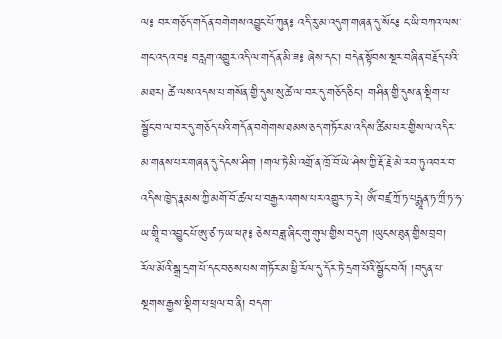ལ༔ བར་གཅོད་གདོན་བགེགས་འབྱུང་པོ་ཀུན༔ འདི་རུ་མ་འདུག་གཞན་དུ་སོང༔ ང་ཡི་བཀའ་ལས་གང་འདའ་བ༔ བརླག་འགྱུར་འདི་ལ་གདོན་མི་ཟ༔ ཞེས་དང་། བདེན་སྟོབས་སྔར་བཞིན་བརྗོད་པའི་མཐར། ཚེ་ལས་འདས་པ་གསོན་གྱི་དུས་སུ་ཚེ་ལ་བར་དུ་གཅོད་ཅིང་། གཤིན་གྱི་དུས་ན་སྡིག་པ་སྦྱོང་བ་ལ་བར་དུ་གཅོད་པའི་གདོན་བགེགས་ཐམས་ཅད་གཏོར་མ་འདིས་ཚིམ་པར་གྱིས་ལ་འདིར་མ་གནས་པར་གཞན་དུ་དེངས་ཤིག །གལ་ཏེ་མི་འགྲོ་ན་ཁྲོ་བོ་ཡེ་ཤེས་ཀྱི་རྡོ་རྗེ་མེ་རབ་ཏུ་འབར་བ་འདིས་ཁྱེད་རྣམས་ཀྱི་མགོ་བོ་ཚལ་པ་བརྒྱར་འགས་པར་འགྱུར་ཏ་རེ། ཨོཾ་བཛྲ་ཀྲོ་ཏ་པདྨཱན་ཏ་ཀྲྀ་ཏ་ཧ་ཡ་གྲཱི་བ་འབྱུང་པོ་ཨུ་ཙ་ཏ་ཡ་ཕཊ༔ ཅེས་བཟླ་ཞིང་གུ་གུལ་གྱིས་བདུག །ཡུངས་ཐུན་གྱིས་བྲབ། རོལ་མོའི་སྒྲ་དྲག་པོ་དང་བཅས་པས་གཏོར་མ་ཕྱི་རོལ་དུ་དོར་ཏེ་དྲག་པོའི་སྦྱོང་བའོ། །བདུན་པ་སྔགས་རྒྱས་སྡིག་པ་ཕྲལ་བ་ནི། བདག་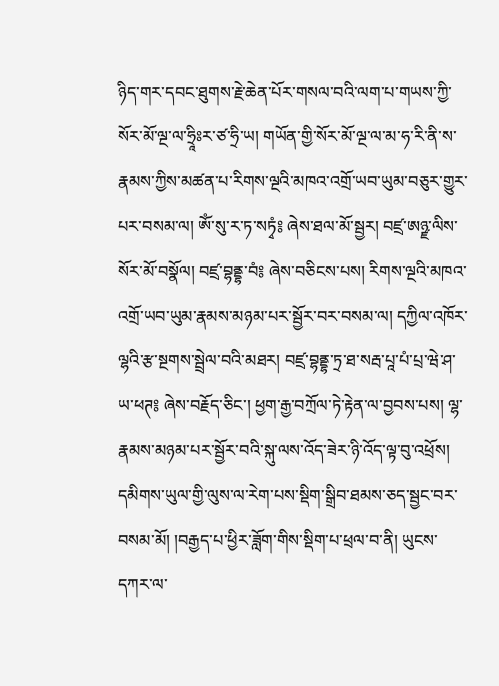ཉིད་གར་དབང་ཐུགས་རྗེ་ཆེན་པོར་གསལ་བའི་ལག་པ་གཡས་ཀྱི་སོར་མོ་ལྔ་ལ་ཧྲཱིཿར་ཙ་ཧྲི་ཡ། གཡོན་གྱི་སོར་མོ་ལྔ་ལ་མ་ཧ་རི་ནི་ས་རྣམས་ཀྱིས་མཚན་པ་རིགས་ལྔའི་མཁའ་འགྲོ་ཡབ་ཡུམ་བཅུར་གྱུར་པར་བསམ་ལ། ཨོཾ་སུ་ར་ཏ་སཏྭཾ༔ ཞེས་ཐལ་མོ་སྦྱར། བཛྲ་ཨཉྫ་ལིས་སོར་མོ་བསྣོལ། བཛྲ་བྷནྡྷ་བཾ༔ ཞེས་བཅིངས་པས། རིགས་ལྔའི་མཁའ་འགྲོ་ཡབ་ཡུམ་རྣམས་མཉམ་པར་སྦྱོར་བར་བསམ་ལ། དཀྱིལ་འཁོར་ལྷའི་རྩ་སྔགས་སྦྲེལ་བའི་མཐར། བཛྲ་བྷནྡྷ་ཏྲ་ཐ་སརྦ་པཱ་པཾ་པྲ་ཝེ་ཤ་ཡ་ཕཊ༔ ཞེས་བརྗོད་ཅིང་། ཕྱག་རྒྱ་བཀྲོལ་ཏེ་རྟེན་ལ་བྱབས་པས། ལྷ་རྣམས་མཉམ་པར་སྦྱོར་བའི་སྐུ་ལས་འོད་ཟེར་ཉི་འོད་ལྟ་བུ་འཕྲོས། དམིགས་ཡུལ་གྱི་ལུས་ལ་རེག་པས་སྡིག་སྒྲིབ་ཐམས་ཅད་སྦྱང་བར་བསམ་མོ། །བརྒྱད་པ་ཕྱིར་ཟློག་གིས་སྡིག་པ་ཕྲལ་བ་ནི། ཡུངས་དཀར་ལ་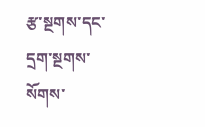རྩ་སྔགས་དང་དྲག་སྔགས་སོགས་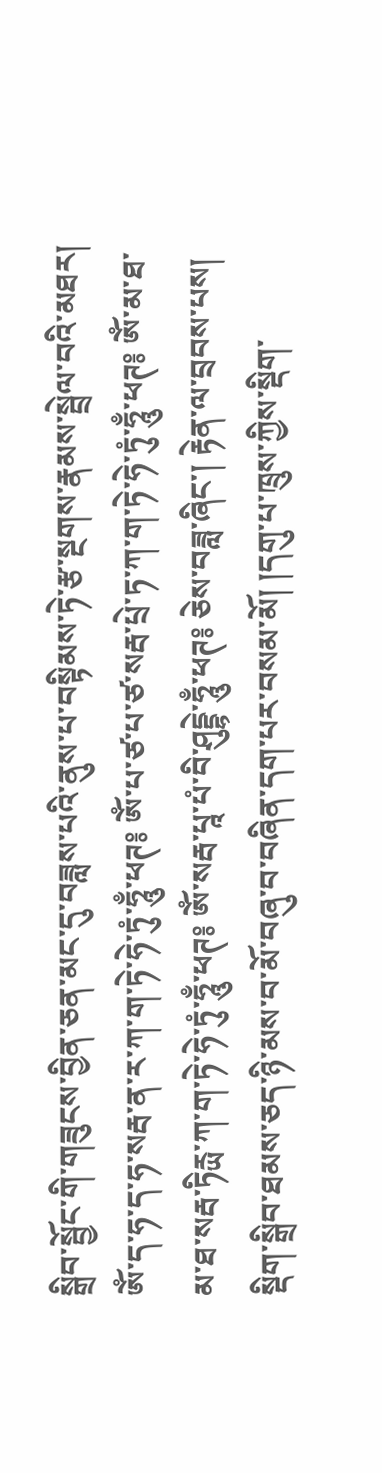སྒྲིབ་སྦྱོང་གི་གཟུངས་བྱིན་ཅན་མང་དུ་བཟླས་པའི་ནུས་པ་བསྟིམས་ཏེ་རྩ་སྔགས་རྣམས་སྦྲེལ་བའི་མཐར། ཨོཾ་ད་ཧ་ད་ཧ་སརྦ་ན་ར་ཀ་ག་ཏེ་ཧེ་ཏུཾ་ཧཱུྃ་ཕཊ༔ ཨོཾ་པ་ཙ་པ་ཙ་སརྦ་པྲེ་ཏ་ཀ་ག་ཏེ་ཧེ་ཏུཾ་ཧཱུྃ་ཕཊ༔ ཨོཾ་མ་ཐ་མ་ཐ་སརྦ་ཏིརྻ་ཀ་ག་ཏེ་ཧེ་ཏུཾ་ཧཱུྃ་ཕཊ༔ ཨོཾ་སརྦ་པཱ་པཾ་བི་ཤུདྡྷེ་ཧཱུྃ་ཕཊ༔ ཅེས་བཟླ་ཞིང་། རྟེན་ལ་བྲབས་པས། སྡིག་སྒྲིབ་ཐམས་ཅད་ཉི་མས་བ་མོ་བཞུ་བ་བཞིན་དག་པར་བསམ་མོ། །དགུ་པ་ཁྲུས་ཀྱིས་སྡིག་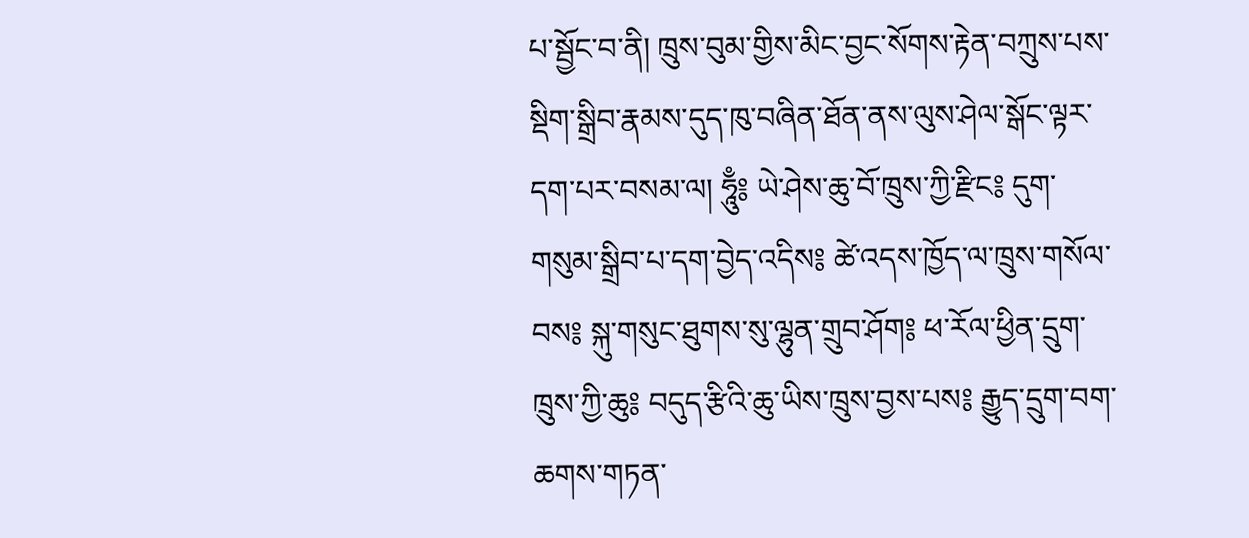པ་སྦྱོང་བ་ནི། ཁྲུས་བུམ་གྱིས་མིང་བྱང་སོགས་རྟེན་བཀྲུས་པས་སྡིག་སྒྲིབ་རྣམས་དུད་ཁུ་བཞིན་ཐོན་ནས་ལུས་ཤེལ་སྒོང་ལྟར་དག་པར་བསམ་ལ། ཧཱུྃ༔ ཡེ་ཤེས་ཆུ་བོ་ཁྲུས་ཀྱི་རྫིང༔ དུག་གསུམ་སྒྲིབ་པ་དག་བྱེད་འདིས༔ ཚེ་འདས་ཁྱོད་ལ་ཁྲུས་གསོལ་བས༔ སྐུ་གསུང་ཐུགས་སུ་ལྷུན་གྲུབ་ཤོག༔ ཕ་རོལ་ཕྱིན་དྲུག་ཁྲུས་ཀྱི་ཆུ༔ བདུད་རྩིའི་ཆུ་ཡིས་ཁྲུས་བྱས་པས༔ རྒྱུད་དྲུག་བག་ཆགས་གཏན་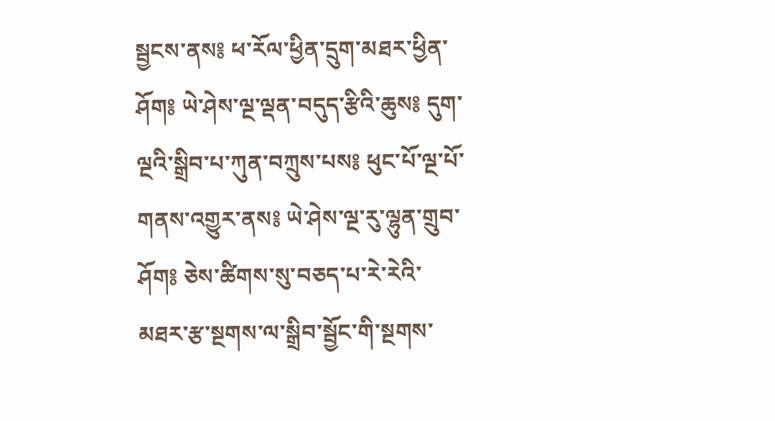སྦྱངས་ནས༔ ཕ་རོལ་ཕྱིན་དྲུག་མཐར་ཕྱིན་ཤོག༔ ཡེ་ཤེས་ལྔ་ལྡན་བདུད་རྩིའི་ཆུས༔ དུག་ལྔའི་སྒྲིབ་པ་ཀུན་བཀྲུས་པས༔ ཕུང་པོ་ལྔ་པོ་གནས་འགྱུར་ནས༔ ཡེ་ཤེས་ལྔ་རུ་ལྷུན་གྲུབ་ཤོག༔ ཅེས་ཚིགས་སུ་བཅད་པ་རེ་རེའི་མཐར་རྩ་སྔགས་ལ་སྒྲིབ་སྦྱོང་གི་སྔགས་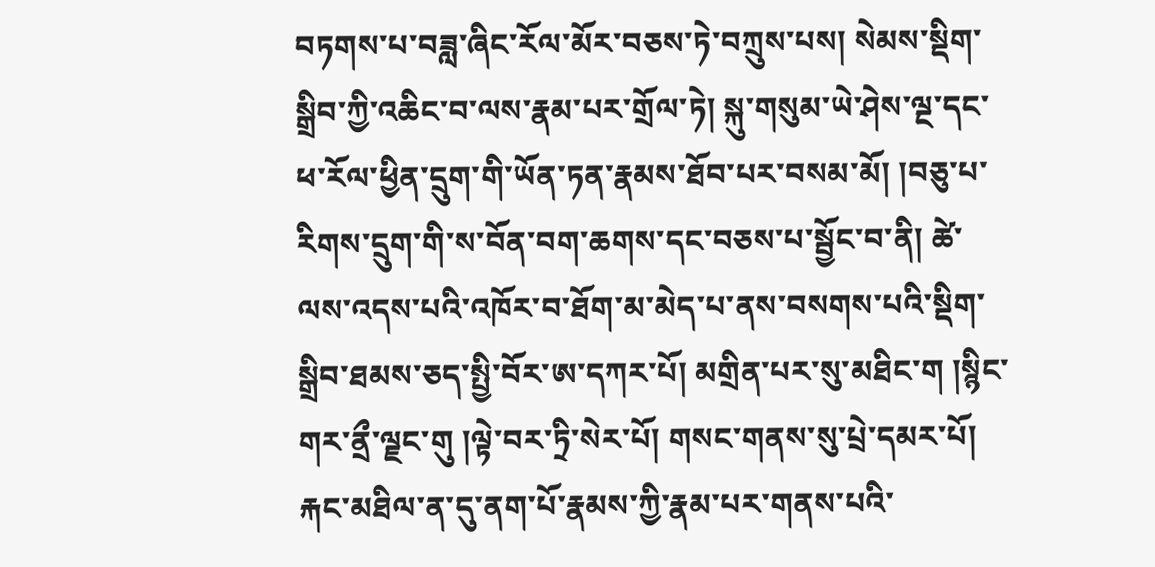བཏགས་པ་བཟླ་ཞིང་རོལ་མོར་བཅས་ཏེ་བཀྲུས་པས། སེམས་སྡིག་སྒྲིབ་ཀྱི་འཆིང་བ་ལས་རྣམ་པར་གྲོལ་ཏེ། སྐུ་གསུམ་ཡེ་ཤེས་ལྔ་དང་ཕ་རོལ་ཕྱིན་དྲུག་གི་ཡོན་ཏན་རྣམས་ཐོབ་པར་བསམ་མོ། །བཅུ་པ་རིགས་དྲུག་གི་ས་བོན་བག་ཆགས་དང་བཅས་པ་སྦྱོང་བ་ནི། ཚེ་ལས་འདས་པའི་འཁོར་བ་ཐོག་མ་མེད་པ་ནས་བསགས་པའི་སྡིག་སྒྲིབ་ཐམས་ཅད་སྤྱི་བོར་ཨ་དཀར་པོ། མགྲིན་པར་སུ་མཐིང་ག །སྙིང་གར་ནྲྀ་ལྗང་གུ །ལྟེ་བར་ཏྲི་སེར་པོ། གསང་གནས་སུ་པྲེ་དམར་པོ། རྐང་མཐིལ་ན་དུ་ནག་པོ་རྣམས་ཀྱི་རྣམ་པར་གནས་པའི་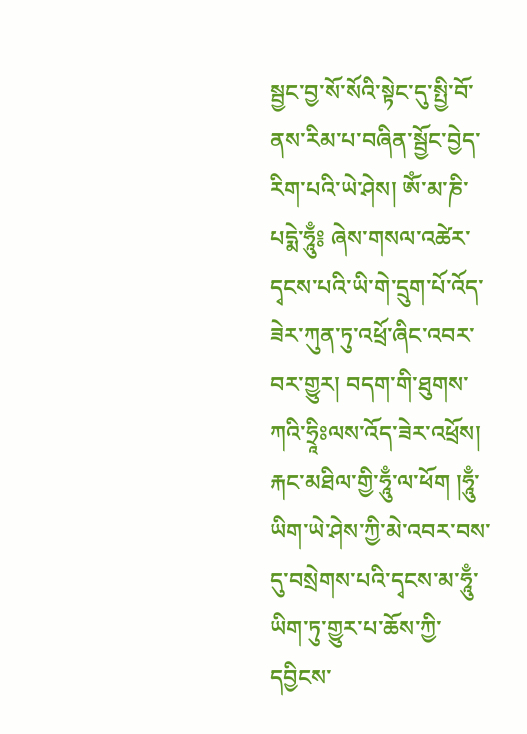སྦྱང་བྱ་སོ་སོའི་སྟེང་དུ་སྤྱི་བོ་ནས་རིམ་པ་བཞིན་སྦྱོང་བྱེད་རིག་པའི་ཡེ་ཤེས། ཨོཾ་མ་ཎི་པདྨེ་ཧཱུྃ༔ ཞེས་གསལ་འཚེར་དྭངས་པའི་ཡི་གེ་དྲུག་པོ་འོད་ཟེར་ཀུན་ཏུ་འཕྲོ་ཞིང་འབར་བར་གྱུར། བདག་གི་ཐུགས་ཀའི་ཧྲཱིཿལས་འོད་ཟེར་འཕྲོས། རྐང་མཐིལ་གྱི་ཧཱུྃ་ལ་ཕོག །ཧཱུྃ་ཡིག་ཡེ་ཤེས་ཀྱི་མེ་འབར་བས་དུ་བསྲེགས་པའི་དྭངས་མ་ཧཱུྃ་ཡིག་ཏུ་གྱུར་པ་ཆོས་ཀྱི་དབྱིངས་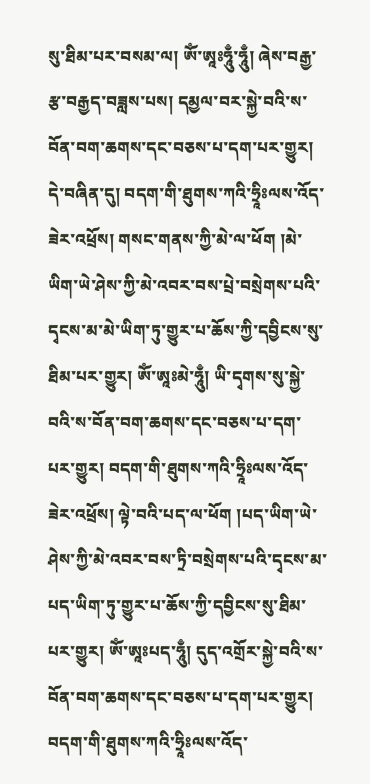སུ་ཐིམ་པར་བསམ་ལ། ཨོཾ་ཨཱཿཧཱུྃ་ཧཱུྃ། ཞེས་བརྒྱ་རྩ་བརྒྱད་བཟླས་པས། དམྱལ་བར་སྐྱེ་བའི་ས་བོན་བག་ཆགས་དང་བཅས་པ་དག་པར་གྱུར། དེ་བཞིན་དུ། བདག་གི་ཐུགས་ཀའི་ཧྲཱིཿལས་འོད་ཟེར་འཕྲོས། གསང་གནས་ཀྱི་མེ་ལ་ཕོག །མེ་ཡིག་ཡེ་ཤེས་ཀྱི་མེ་འབར་བས་པྲེ་བསྲེགས་པའི་དྭངས་མ་མེ་ཡིག་ཏུ་གྱུར་པ་ཆོས་ཀྱི་དབྱིངས་སུ་ཐིམ་པར་གྱུར། ཨོཾ་ཨཱཿམེ་ཧཱུྃ། ཡི་དྭགས་སུ་སྐྱེ་བའི་ས་བོན་བག་ཆགས་དང་བཅས་པ་དག་པར་གྱུར། བདག་གི་ཐུགས་ཀའི་ཧྲཱིཿལས་འོད་ཟེར་འཕྲོས། ལྟེ་བའི་པད་ལ་ཕོག །པད་ཡིག་ཡེ་ཤེས་ཀྱི་མེ་འབར་བས་ཏྲི་བསྲེགས་པའི་དྭངས་མ་པད་ཡིག་ཏུ་གྱུར་པ་ཆོས་ཀྱི་དབྱིངས་སུ་ཐིམ་པར་གྱུར། ཨོཾ་ཨཱཿཔད་ཧཱུྃ། དུད་འགྲོར་སྐྱེ་བའི་ས་བོན་བག་ཆགས་དང་བཅས་པ་དག་པར་གྱུར། བདག་གི་ཐུགས་ཀའི་ཧྲཱིཿལས་འོད་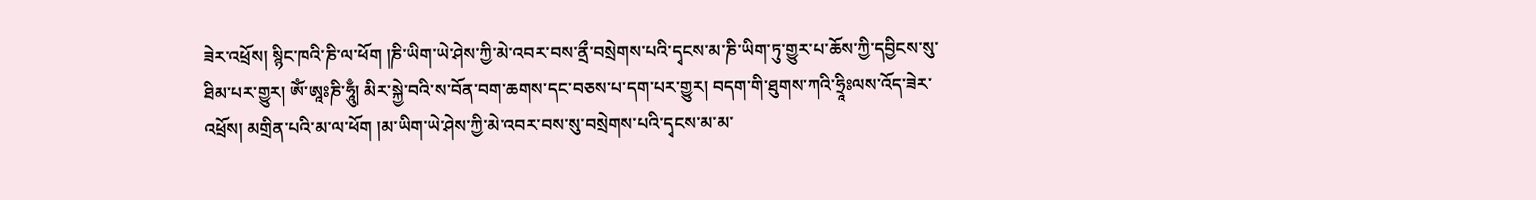ཟེར་འཕྲོས། སྙིང་ཁའི་ཎི་ལ་ཕོག །ཎི་ཡིག་ཡེ་ཤེས་ཀྱི་མེ་འབར་བས་ནྲྀ་བསྲེགས་པའི་དྭངས་མ་ཎི་ཡིག་ཏུ་གྱུར་པ་ཆོས་ཀྱི་དབྱིངས་སུ་ཐིམ་པར་གྱུར། ཨོཾ་ཨཱཿཎི་ཧཱུྃ། མིར་སྐྱེ་བའི་ས་བོན་བག་ཆགས་དང་བཅས་པ་དག་པར་གྱུར། བདག་གི་ཐུགས་ཀའི་ཧྲཱིཿལས་འོད་ཟེར་འཕྲོས། མགྲིན་པའི་མ་ལ་ཕོག །མ་ཡིག་ཡེ་ཤེས་ཀྱི་མེ་འབར་བས་སུ་བསྲེགས་པའི་དྭངས་མ་མ་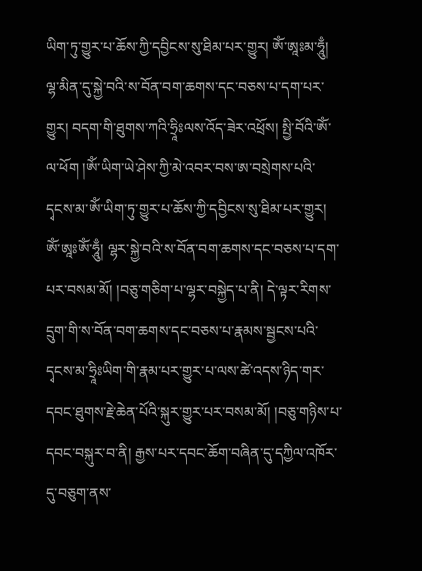ཡིག་ཏུ་གྱུར་པ་ཆོས་ཀྱི་དབྱིངས་སུ་ཐིམ་པར་གྱུར། ཨོཾ་ཨཱཿམ་ཧཱུྃ། ལྷ་མིན་དུ་སྐྱེ་བའི་ས་བོན་བག་ཆགས་དང་བཅས་པ་དག་པར་གྱུར། བདག་གི་ཐུགས་ཀའི་ཧྲཱིཿལས་འོད་ཟེར་འཕྲོས། སྤྱི་བོའི་ཨོཾ་ལ་ཕོག །ཨོཾ་ཡིག་ཡེ་ཤེས་ཀྱི་མེ་འབར་བས་ཨ་བསྲེགས་པའི་དྭངས་མ་ཨོཾ་ཡིག་ཏུ་གྱུར་པ་ཆོས་ཀྱི་དབྱིངས་སུ་ཐིམ་པར་གྱུར། ཨོཾ་ཨཱཿཨོཾ་ཧཱུྃ། ལྷར་སྐྱེ་བའི་ས་བོན་བག་ཆགས་དང་བཅས་པ་དག་པར་བསམ་མོ། །བཅུ་གཅིག་པ་ལྷར་བསྐྱེད་པ་ནི། དེ་ལྟར་རིགས་དྲུག་གི་ས་བོན་བག་ཆགས་དང་བཅས་པ་རྣམས་སྦྱངས་པའི་དྭངས་མ་ཧྲཱིཿཡིག་གི་རྣམ་པར་གྱུར་པ་ལས་ཚེ་འདས་ཉིད་གར་དབང་ཐུགས་རྗེ་ཆེན་པོའི་སྐུར་གྱུར་པར་བསམ་མོ། །བཅུ་གཉིས་པ་དབང་བསྐུར་བ་ནི། རྒྱས་པར་དབང་ཆོག་བཞིན་དུ་དཀྱིལ་འཁོར་དུ་བཅུག་ནས་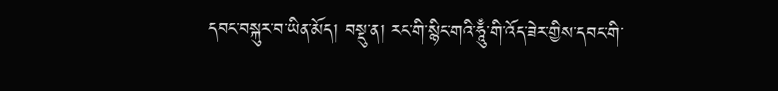དབང་བསྐུར་བ་ཡིན་མོད། བསྡུ་ན། རང་གི་སྙིང་གའི་ཧཱུྃ་གི་འོད་ཟེར་གྱིས་དབང་གི་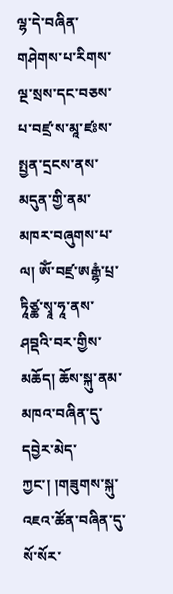ལྷ་དེ་བཞིན་གཤེགས་པ་རིགས་ལྔ་སྲས་དང་བཅས་པ་བཛྲ་ས་མཱ་ཛཿས་སྤྱན་དྲངས་ནས་མདུན་གྱི་ནམ་མཁར་བཞུགས་པ་ལ། ཨོཾ་བཛྲ་ཨརྒྷཾ་པྲ་ཏཱིཙྪ་སྭཱ་ཧཱ་ནས་ཤབྡའི་བར་གྱིས་མཆོད། ཆོས་སྐུ་ནམ་མཁའ་བཞིན་དུ་དབྱེར་མེད་ཀྱང་། །གཟུགས་སྐུ་འཇའ་ཚོན་བཞིན་དུ་སོ་སོར་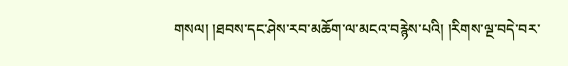གསལ། །ཐབས་དང་ཤེས་རབ་མཆོག་ལ་མངའ་བརྙེས་པའི། །རིགས་ལྔ་བདེ་བར་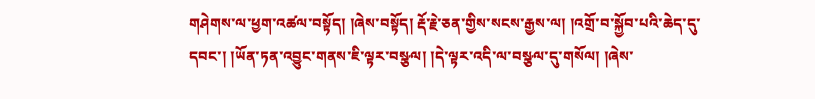གཤེགས་ལ་ཕྱག་འཚལ་བསྟོད། །ཞེས་བསྟོད། རྡོ་རྗེ་ཅན་གྱིས་སངས་རྒྱས་ལ། །འགྲོ་བ་སྐྱོབ་པའི་ཆེད་དུ་དབང་། །ཡོན་ཏན་འབྱུང་གནས་ཇི་ལྟར་བསྩལ། །དེ་ལྟར་འདི་ལ་བསྩལ་དུ་གསོལ། །ཞེས་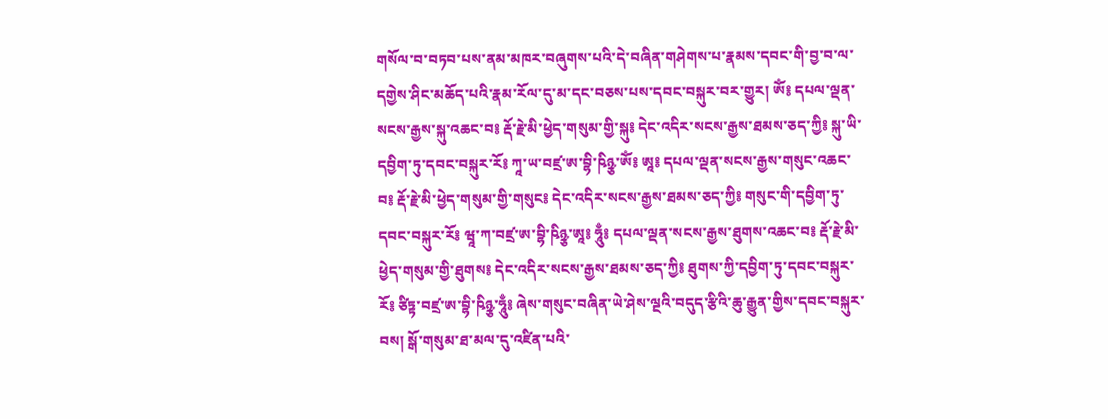གསོལ་བ་བཏབ་པས་ནམ་མཁར་བཞུགས་པའི་དེ་བཞིན་གཤེགས་པ་རྣམས་དབང་གི་བྱ་བ་ལ་དགྱེས་ཤིང་མཆོད་པའི་རྣམ་རོལ་དུ་མ་དང་བཅས་པས་དབང་བསྐུར་བར་གྱུར། ཨོཾ༔ དཔལ་ལྡན་སངས་རྒྱས་སྐུ་འཆང་བ༔ རྡོ་རྗེ་མི་ཕྱེད་གསུམ་གྱི་སྐུ༔ དེང་འདིར་སངས་རྒྱས་ཐམས་ཅད་ཀྱི༔ སྐུ་ཡི་དབྱིག་ཏུ་དབང་བསྐུར་རོ༔ ཀཱ་ཡ་བཛྲ་ཨ་བྷི་ཥིཉྩ་ཨོཾ༔ ཨཱ༔ དཔལ་ལྡན་སངས་རྒྱས་གསུང་འཆང་བ༔ རྡོ་རྗེ་མི་ཕྱེད་གསུམ་གྱི་གསུང༔ དེང་འདིར་སངས་རྒྱས་ཐམས་ཅད་ཀྱི༔ གསུང་གི་དབྱིག་ཏུ་དབང་བསྐུར་རོ༔ ཝཱ་ཀ་བཛྲ་ཨ་བྷི་ཥིཉྩ་ཨཱ༔ ཧཱུྃ༔ དཔལ་ལྡན་སངས་རྒྱས་ཐུགས་འཆང་བ༔ རྡོ་རྗེ་མི་ཕྱེད་གསུམ་གྱི་ཐུགས༔ དེང་འདིར་སངས་རྒྱས་ཐམས་ཅད་ཀྱི༔ ཐུགས་ཀྱི་དབྱིག་ཏུ་དབང་བསྐུར་རོ༔ ཙིཏྟ་བཛྲ་ཨ་བྷི་ཥིཉྩ་ཧཱུྃ༔ ཞེས་གསུང་བཞིན་ཡེ་ཤེས་ལྔའི་བདུད་རྩིའི་ཆུ་རྒྱུན་གྱིས་དབང་བསྐུར་བས། སྒོ་གསུམ་ཐ་མལ་དུ་འཛིན་པའི་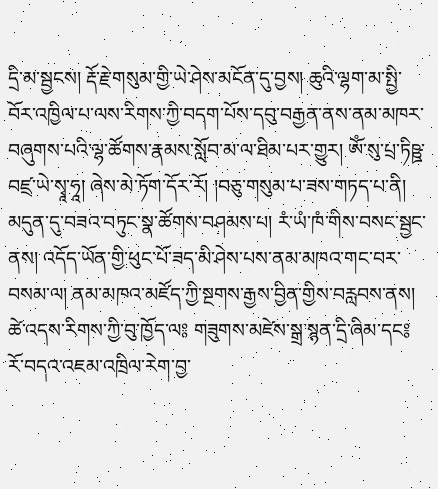དྲི་མ་སྦྱངས། རྡོ་རྗེ་གསུམ་གྱི་ཡེ་ཤེས་མངོན་དུ་བྱས། ཆུའི་ལྷག་མ་སྤྱི་བོར་འཁྱིལ་པ་ལས་རིགས་ཀྱི་བདག་པོས་དབུ་བརྒྱན་ནས་ནམ་མཁར་བཞུགས་པའི་ལྷ་ཚོགས་རྣམས་སློབ་མ་ལ་ཐིམ་པར་གྱུར། ཨོཾ་སུ་པྲ་ཏིཥྛ་བཛྲ་ཡེ་སྭཱ་ཧཱ། ཞེས་མེ་ཏོག་དོར་རོ། །བཅུ་གསུམ་པ་ཟས་གཏད་པ་ནི། མདུན་དུ་བཟའ་བཏུང་སྣ་ཚོགས་བཤམས་པ། རཾ་ཡཾ་ཁཾ་གིས་བསང་སྦྱང་ནས། འདོད་ཡོན་གྱི་ཕུང་པོ་ཟད་མི་ཤེས་པས་ནམ་མཁའ་གང་བར་བསམ་ལ། ནམ་མཁའ་མཛོད་ཀྱི་སྔགས་རྒྱས་བྱིན་གྱིས་བརླབས་ནས། ཚེ་འདས་རིགས་ཀྱི་བུ་ཁྱོད་ལ༔ གཟུགས་མཛེས་སྒྲ་སྙན་དྲི་ཞིམ་དང༔ རོ་བདའ་འཇམ་འཁྲིལ་རེག་བྱ་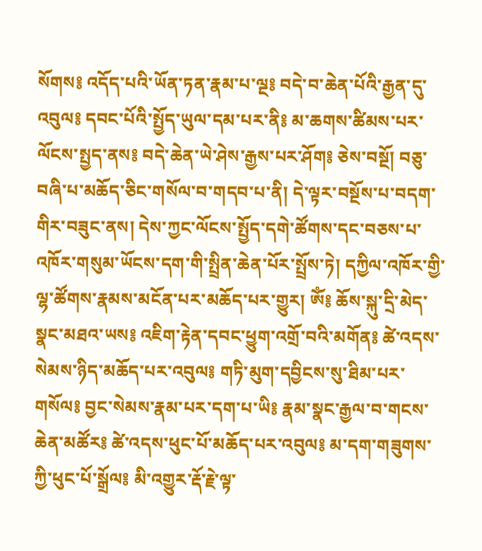སོགས༔ འདོད་པའི་ཡོན་ཏན་རྣམ་པ་ལྔ༔ བདེ་བ་ཆེན་པོའི་རྒྱན་དུ་འབུལ༔ དབང་པོའི་སྤྱོད་ཡུལ་དམ་པར་ནི༔ མ་ཆགས་ཚིམས་པར་ལོངས་སྤྱད་ནས༔ བདེ་ཆེན་ཡེ་ཤེས་རྒྱས་པར་ཤོག༔ ཅེས་བསྔོ། བཅུ་བཞི་པ་མཆོད་ཅིང་གསོལ་བ་གདབ་པ་ནི། དེ་ལྟར་བསྔོས་པ་བདག་གིར་བཟུང་ནས། དེས་ཀྱང་ལོངས་སྤྱོད་དགེ་ཚོགས་དང་བཅས་པ་འཁོར་གསུམ་ཡོངས་དག་གི་སྤྲིན་ཆེན་པོར་སྤྲོས་ཏེ། དཀྱིལ་འཁོར་གྱི་ལྷ་ཚོགས་རྣམས་མངོན་པར་མཆོད་པར་གྱུར། ཨོཾ༔ ཆོས་སྐུ་དྲི་མེད་སྣང་མཐའ་ཡས༔ འཇིག་རྟེན་དབང་ཕྱུག་འགྲོ་བའི་མགོན༔ ཚེ་འདས་སེམས་ཉིད་མཆོད་པར་འབུལ༔ གཏི་མུག་དབྱིངས་སུ་ཐིམ་པར་གསོལ༔ བྱང་སེམས་རྣམ་པར་དག་པ་ཡི༔ རྣམ་སྣང་རྒྱལ་བ་གངས་ཆེན་མཚོར༔ ཚེ་འདས་ཕུང་པོ་མཆོད་པར་འབུལ༔ མ་དག་གཟུགས་ཀྱི་ཕུང་པོ་སྒྲོལ༔ མི་འགྱུར་རྡོ་རྗེ་ལྟ་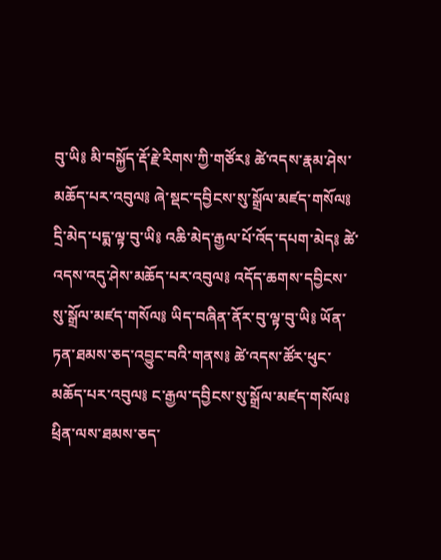བུ་ཡི༔ མི་བསྐྱོད་རྡོ་རྗེ་རིགས་ཀྱི་གཙོར༔ ཚེ་འདས་རྣམ་ཤེས་མཆོད་པར་འབུལ༔ ཞེ་སྡང་དབྱིངས་སུ་སྒྲོལ་མཛད་གསོལ༔ དྲི་མེད་པདྨ་ལྟ་བུ་ཡི༔ འཆི་མེད་རྒྱལ་པོ་འོད་དཔག་མེད༔ ཚེ་འདས་འདུ་ཤེས་མཆོད་པར་འབུལ༔ འདོད་ཆགས་དབྱིངས་སུ་སྒྲོལ་མཛད་གསོལ༔ ཡིད་བཞིན་ནོར་བུ་ལྟ་བུ་ཡི༔ ཡོན་ཏན་ཐམས་ཅད་འབྱུང་བའི་གནས༔ ཚེ་འདས་ཚོར་ཕུང་མཆོད་པར་འབུལ༔ ང་རྒྱལ་དབྱིངས་སུ་སྒྲོལ་མཛད་གསོལ༔ ཕྲིན་ལས་ཐམས་ཅད་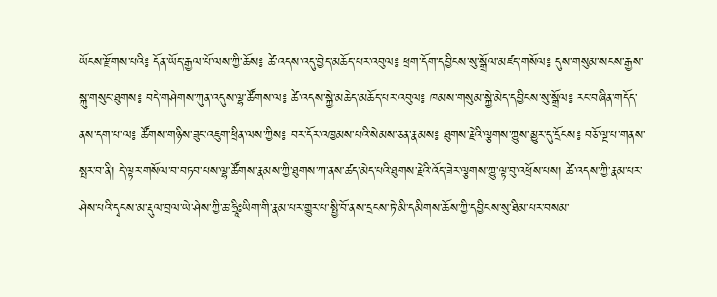ཡོངས་རྫོགས་པའི༔ དོན་ཡོད་རྒྱལ་པོ་ལས་ཀྱི་ཆོས༔ ཚེ་འདས་འདུ་བྱེད་མཆོད་པར་འབུལ༔ ཕྲག་དོག་དབྱིངས་སུ་སྒྲོལ་མཛད་གསོལ༔ དུས་གསུམ་སངས་རྒྱས་སྐུ་གསུང་ཐུགས༔ བདེ་གཤེགས་ཀུན་འདུས་ལྷ་ཚོགས་ལ༔ ཚེ་འདས་སྐྱེ་མཆེད་མཆོད་པར་འབུལ༔ ཁམས་གསུམ་སྐྱེ་མེད་དབྱིངས་སུ་སྒྲོལ༔ རང་བཞིན་གདོད་ནས་དག་པ་ལ༔ ཚོགས་གཉིས་ཟུང་འཇུག་ཕྲིན་ལས་ཀྱིས༔ བར་དོར་འཁྱམས་པའི་སེམས་ཅན་རྣམས༔ ཐུགས་རྗེའི་ལྕགས་ཀྱུས་མྱུར་དུ་དྲོངས༔ བཅོ་ལྔ་པ་གནས་སྤར་བ་ནི། དེ་ལྟར་གསོལ་བ་བཏབ་པས་ལྷ་ཚོགས་རྣམས་ཀྱི་ཐུགས་ཀ་ནས་ཚད་མེད་པའི་ཐུགས་རྗེའི་འོད་ཟེར་ལྕགས་ཀྱུ་ལྟ་བུ་འཕྲོས་པས། ཚེ་འདས་ཀྱི་རྣམ་པར་ཤེས་པའི་དྭངས་མ་རྡུལ་བྲལ་ཡེ་ཤེས་ཀྱི་ཆ་ཧྲཱིཿཡིག་གི་རྣམ་པར་གྱུར་པ་སྤྱི་བོ་ནས་དྲངས་ཏེ་མི་དམིགས་ཆོས་ཀྱི་དབྱིངས་སུ་ཐིམ་པར་བསམ་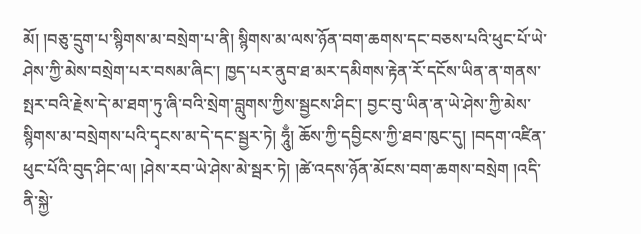མོ། །བཅུ་དྲུག་པ་སྙིགས་མ་བསྲེག་པ་ནི། སྙིགས་མ་ལས་ཉོན་བག་ཆགས་དང་བཅས་པའི་ཕུང་པོ་ཡེ་ཤེས་ཀྱི་མེས་བསྲེག་པར་བསམ་ཞིང་། ཁྱད་པར་ནུབ་ཐ་མར་དམིགས་རྟེན་རོ་དངོས་ཡིན་ན་གནས་སྤར་བའི་རྗེས་དེ་མ་ཐག་ཏུ་ཞི་བའི་སྲེག་བླུགས་ཀྱིས་སྦྱངས་ཤིང་། བྱང་བུ་ཡིན་ན་ཡེ་ཤེས་ཀྱི་མེས་སྙིགས་མ་བསྲེགས་པའི་དྭངས་མ་དེ་དང་སྦྱར་ཏེ། ཧཱུྃ། ཆོས་ཀྱི་དབྱིངས་ཀྱི་ཐབ་ཁུང་དུ། །བདག་འཛིན་ཕུང་པོའི་བུད་ཤིང་ལ། །ཤེས་རབ་ཡེ་ཤེས་མེ་སྦར་ཏེ། །ཚེ་འདས་ཉོན་མོངས་བག་ཆགས་བསྲེག །འདི་ནི་སྐྱེ་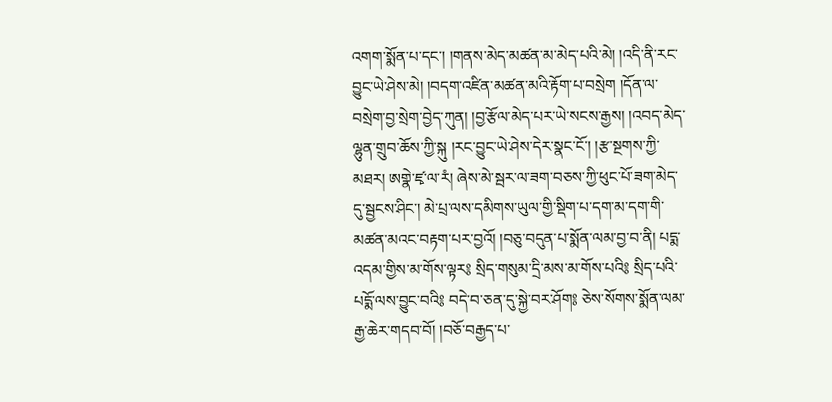འགག་སྨོན་པ་དང་། །གནས་མེད་མཚན་མ་མེད་པའི་མེ། །འདི་ནི་རང་བྱུང་ཡེ་ཤེས་མེ། །བདག་འཛིན་མཚན་མའི་རྟོག་པ་བསྲེག །དོན་ལ་བསྲེག་བྱ་སྲེག་བྱེད་ཀུན། །བྱ་རྩོལ་མེད་པར་ཡེ་སངས་རྒྱས། །འབད་མེད་ལྷུན་གྲུབ་ཆོས་ཀྱི་སྐུ །རང་བྱུང་ཡེ་ཤེས་དེར་སྣང་ངོ་། །རྩ་སྔགས་ཀྱི་མཐར། ཨགྣེ་ཛྭ་ལ་རཾ། ཞེས་མེ་སྦར་ལ་ཟག་བཅས་ཀྱི་ཕུང་པོ་ཟག་མེད་དུ་སྦྱངས་ཤིང་། མེ་པྲ་ལས་དམིགས་ཡུལ་གྱི་སྡིག་པ་དག་མ་དག་གི་མཚན་མའང་བརྟག་པར་བྱའོ། །བཅུ་བདུན་པ་སྨོན་ལམ་བྱ་བ་ནི། པདྨ་འདམ་གྱིས་མ་གོས་ལྟར༔ སྲིད་གསུམ་དྲི་མས་མ་གོས་པའི༔ སྲིད་པའི་པདྨོ་ལས་བྱུང་བའི༔ བདེ་བ་ཅན་དུ་སྐྱེ་བར་ཤོག༔ ཅེས་སོགས་སྨོན་ལམ་རྒྱ་ཆེར་གདབ་བོ། །བཅོ་བརྒྱད་པ་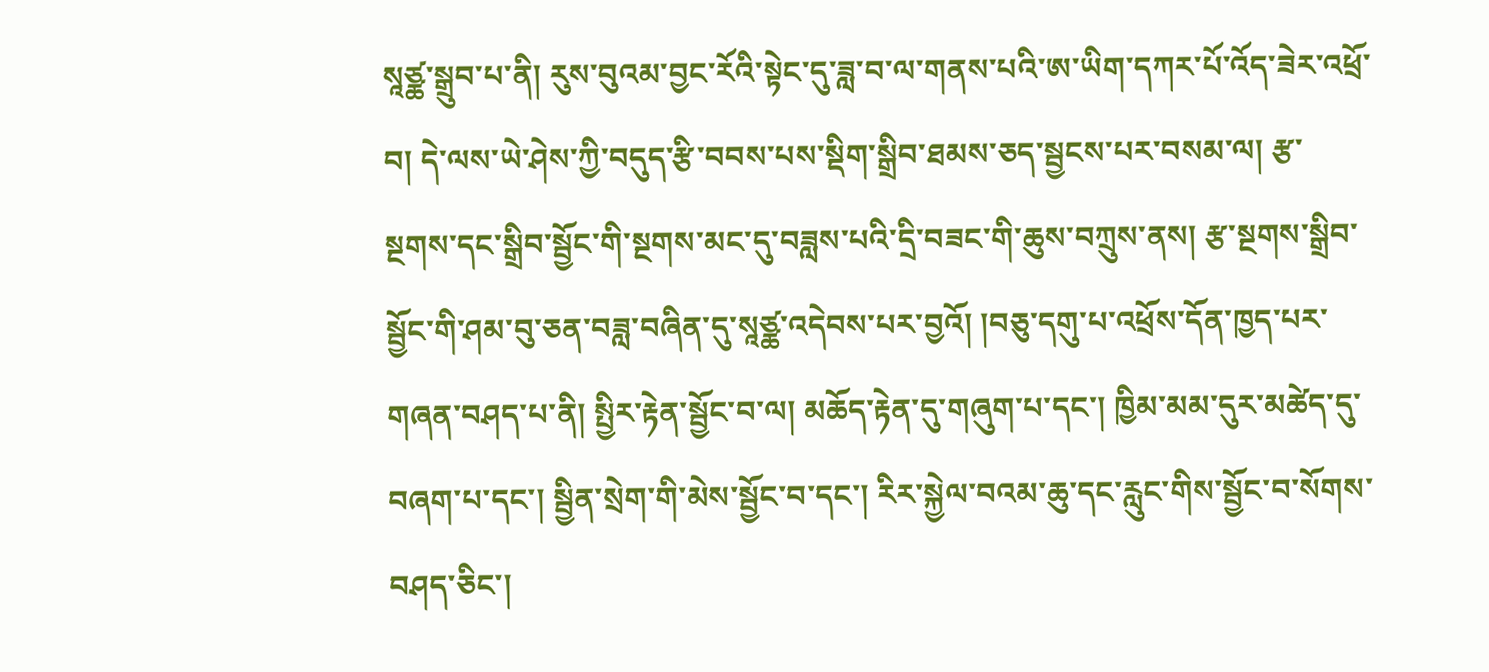སཱཙྪ་སྒྲུབ་པ་ནི། རུས་བུའམ་བྱང་རོའི་སྟེང་དུ་ཟླ་བ་ལ་གནས་པའི་ཨ་ཡིག་དཀར་པོ་འོད་ཟེར་འཕྲོ་བ། དེ་ལས་ཡེ་ཤེས་ཀྱི་བདུད་རྩི་བབས་པས་སྡིག་སྒྲིབ་ཐམས་ཅད་སྦྱངས་པར་བསམ་ལ། རྩ་སྔགས་དང་སྒྲིབ་སྦྱོང་གི་སྔགས་མང་དུ་བཟླས་པའི་དྲི་བཟང་གི་ཆུས་བཀྲུས་ནས། རྩ་སྔགས་སྒྲིབ་སྦྱོང་གི་ཤམ་བུ་ཅན་བཟླ་བཞིན་དུ་སཱཙྪ་འདེབས་པར་བྱའོ། །བཅུ་དགུ་པ་འཕྲོས་དོན་ཁྱད་པར་གཞན་བཤད་པ་ནི། སྤྱིར་རྟེན་སྦྱོང་བ་ལ། མཆོད་རྟེན་དུ་གཞུག་པ་དང་། ཁྱིམ་མམ་དུར་མཚེད་དུ་བཞག་པ་དང་། སྦྱིན་སྲེག་གི་མེས་སྦྱོང་བ་དང་། རིར་སྐྱེལ་བའམ་ཆུ་དང་རླུང་གིས་སྦྱོང་བ་སོགས་བཤད་ཅིང་།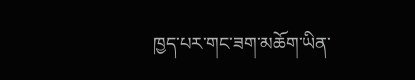ཁྱད་པར་གང་ཟག་མཆོག་ཡིན་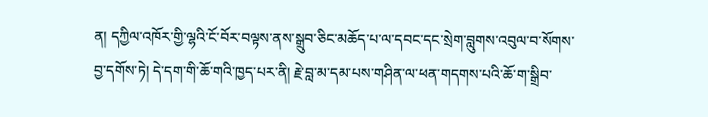ན། དཀྱིལ་འཁོར་གྱི་ལྷའི་ངོ་བོར་བལྟས་ནས་སྒྲུབ་ཅིང་མཆོད་པ་ལ་དབང་དང་སྲེག་བླུགས་འབུལ་བ་སོགས་བྱ་དགོས་ཏེ། དེ་དག་གི་ཆོ་གའི་ཁྱད་པར་ནི། རྗེ་བླ་མ་དམ་པས་གཤིན་ལ་ཕན་གདགས་པའི་ཆོ་ག་སྒྲིབ་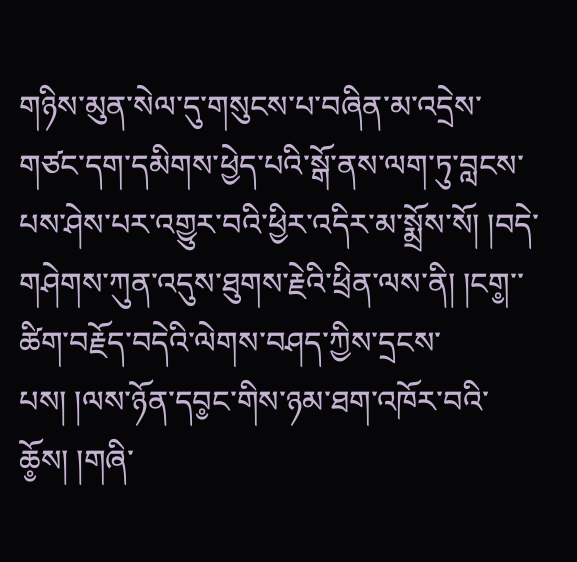གཉིས་མུན་སེལ་དུ་གསུངས་པ་བཞིན་མ་འདྲེས་གཙང་དག་དམིགས་ཕྱེད་པའི་སྒོ་ནས་ལག་ཏུ་བླངས་པས་ཤེས་པར་འགྱུར་བའི་ཕྱིར་འདིར་མ་སྨྲོས་སོ། །བདེ་གཤེགས་ཀུན་འདུས་ཐུགས་རྗེའི་ཕྲིན་ལས་ནི། །ངག༵་་ཚིག་བརྗོད་བདེའི་ལེགས་བཤད་ཀྱིས་དྲངས་པས། །ལས་ཉོན་དབ༵ང་གིས་ཉམ་ཐག་འཁོར་བའི་ཆོ༵ས། །གཞི་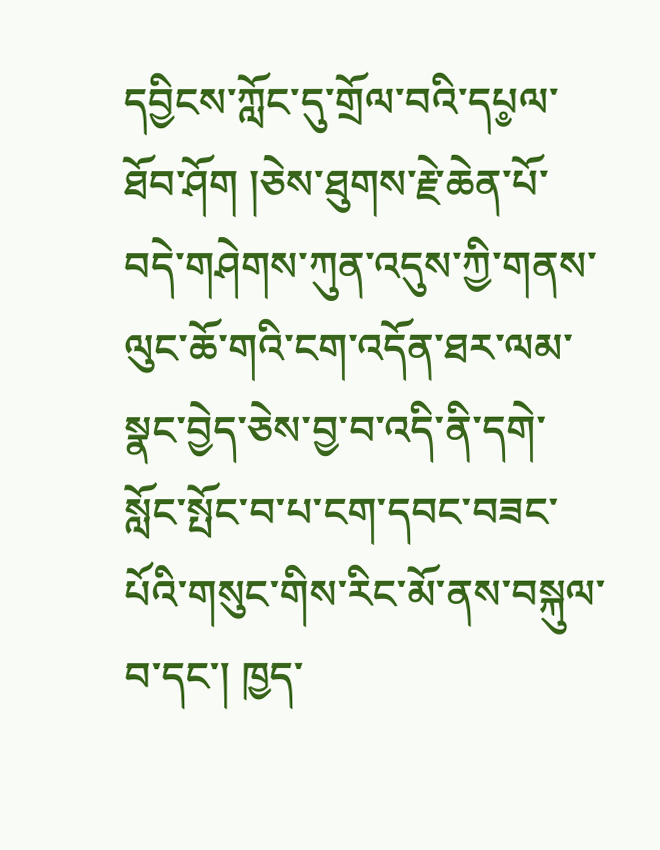དབྱིངས་ཀློང་དུ་གྲོལ་བའི་དཔ༵ལ་ཐོབ་ཤོག །ཅེས་ཐུགས་རྗེ་ཆེན་པོ་བདེ་གཤེགས་ཀུན་འདུས་ཀྱི་གནས་ལུང་ཆོ་གའི་ངག་འདོན་ཐར་ལམ་སྣང་བྱེད་ཅེས་བྱ་བ་འདི་ནི་དགེ་སློང་སྤོང་བ་པ་ངག་དབང་བཟང་པོའི་གསུང་གིས་རིང་མོ་ནས་བསྐུལ་བ་དང་། ཁྱད་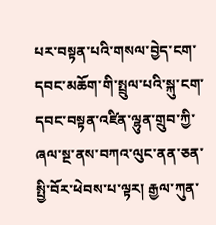པར་བསྟན་པའི་གསལ་བྱེད་ངག་དབང་མཆོག་གི་སྤྲུལ་པའི་སྐུ་ངག་དབང་བསྟན་འཛིན་ལྷུན་གྲུབ་ཀྱི་ཞལ་སྔ་ནས་བཀའ་ལུང་ནན་ཅན་སྤྱི་བོར་ཕེབས་པ་ལྟར། རྒྱལ་ཀུན་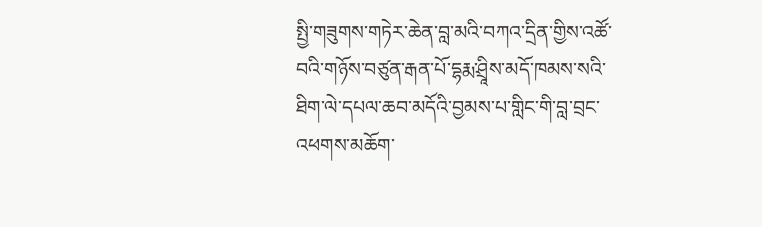སྤྱི་གཟུགས་གཏེར་ཆེན་བླ་མའི་བཀའ་དྲིན་གྱིས་འཚོ་བའི་གཉོས་བཙུན་རྒན་པོ་དྷརྨ་ཤྲཱིས་མདོ་ཁམས་སའི་ཐིག་ལེ་དཔལ་ཆབ་མདོའི་བྱམས་པ་གླིང་གི་བླ་བྲང་འཕགས་མཆོག་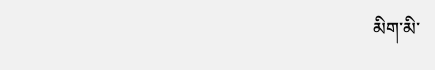མིག་མི་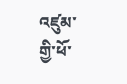འཛུམ་གྱི་ཕོ་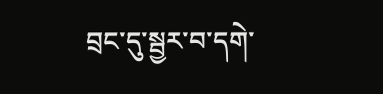བྲང་དུ་སྦྱར་བ་དགེ་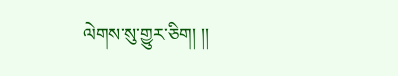ལེགས་སུ་གྱུར་ཅིག། །།